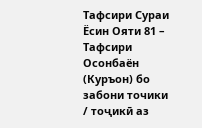Тафсири Сураи Ёсин Ояти 81 – Тафсири Осонбаён (Куръон) бо забони точики / тоҷикӣ аз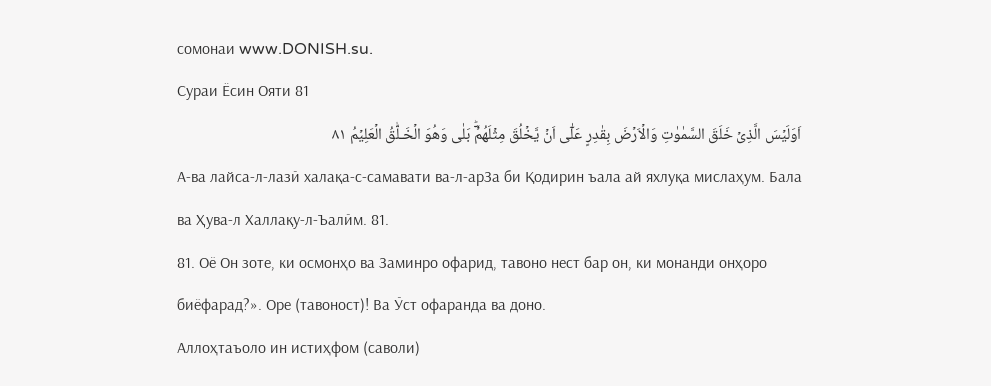сомонаи www.DONISH.su.
Сураи Ёсин Ояти 81
اَوَلَيۡسَ الَّذِىۡ خَلَقَ السَّمٰوٰتِ وَالۡاَرۡضَ بِقٰدِرٍ عَلٰٓى اَنۡ يَّخۡلُقَ مِثۡلَهُمۡؔؕ بَلٰی وَهُوَ الۡخَـلّٰقُ الۡعَلِيۡمُ ٨١
А-ва лайса-л-лазӣ халақа-с-самавати ва-л-арЗа би Қодирин ъала ай яхлуқа мислаҳум. Бала ва Ҳува-л Халлақу-л-Ъалӣм. 81.
81. Оё Он зоте, ки осмонҳо ва Заминро офарид, тавоно нест бар он, ки монанди онҳоро биёфарад?». Оре (тавоност)! Ва Ӯст офаранда ва доно.
Аллоҳтаъоло ин истиҳфом (саволи)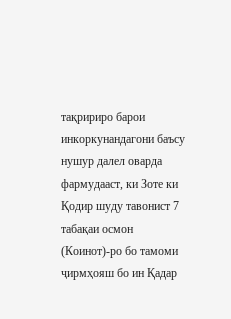тақририро барои инкоркунандагони баъсу нушур далел оварда фармудааст, ки Зоте ки Қодир шуду тавонист 7 табақаи осмон (Коинот)-ро бо тамоми ҷирмҳояш бо ин Қадар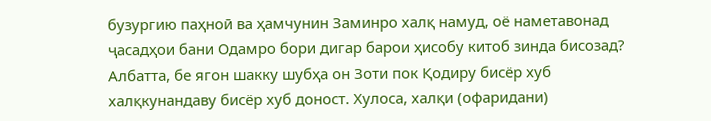бузургию паҳноӣ ва ҳамчунин Заминро халқ намуд, оё наметавонад ҷасадҳои бани Одамро бори дигар барои ҳисобу китоб зинда бисозад? Албатта, бе ягон шакку шубҳа он Зоти пок Қодиру бисёр хуб халқкунандаву бисёр хуб доност. Хулоса, халқи (офаридани)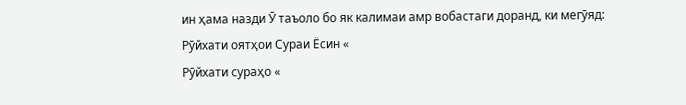ин ҳама назди Ӯ таъоло бо як калимаи амр вобастаги доранд, ки мегӯяд:
Рӯйхати оятҳои Сураи Ёсин «
Рӯйхати сураҳо «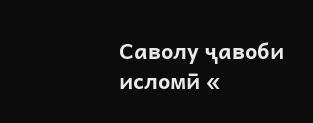Саволу ҷавоби исломӣ «